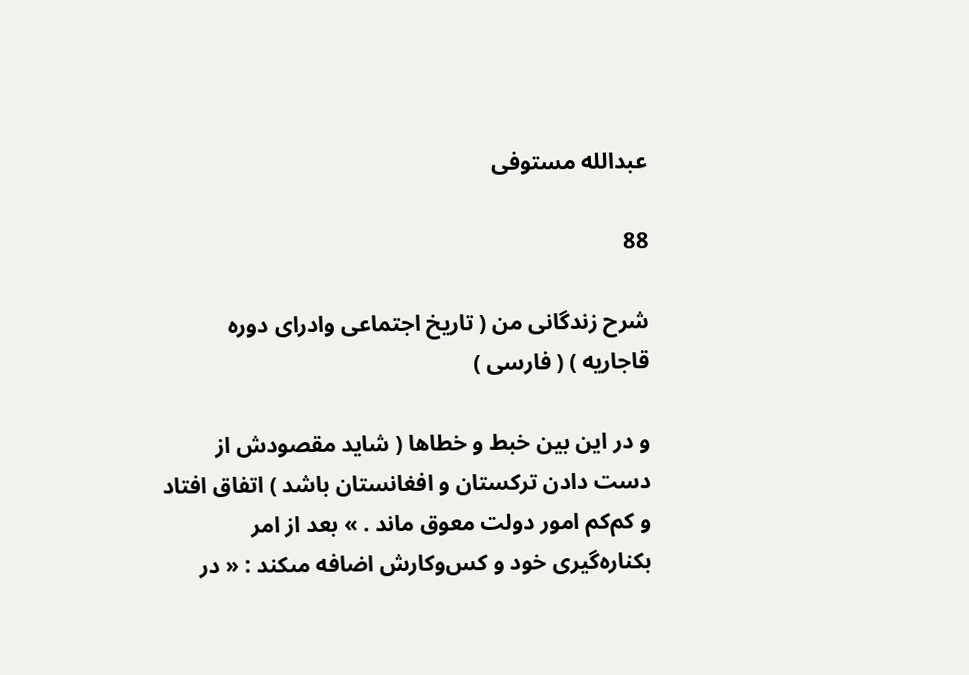عبدالله مستوفى

88

شرح زندگانى من ( تاريخ اجتماعى وادراى دوره قاجاريه ) ( فارسى )

و در اين بين خبط و خطاها ( شايد مقصودش از دست دادن تركستان و افغانستان باشد ) اتفاق افتاد و كم‌كم امور دولت معوق ماند . » بعد از امر بكناره‌گيرى خود و كس‌وكارش اضافه مىكند : « در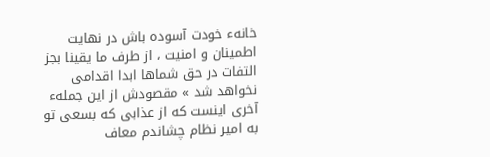خانهء خودت آسوده باش در نهايت اطمينان و امنيت ، از طرف ما يقينا بجز التفات در حق شماها ابدا اقدامى نخواهد شد » مقصودش از اين جملهء آخرى اينست كه از عذابى كه بسعى تو به امير نظام چشاندم معاف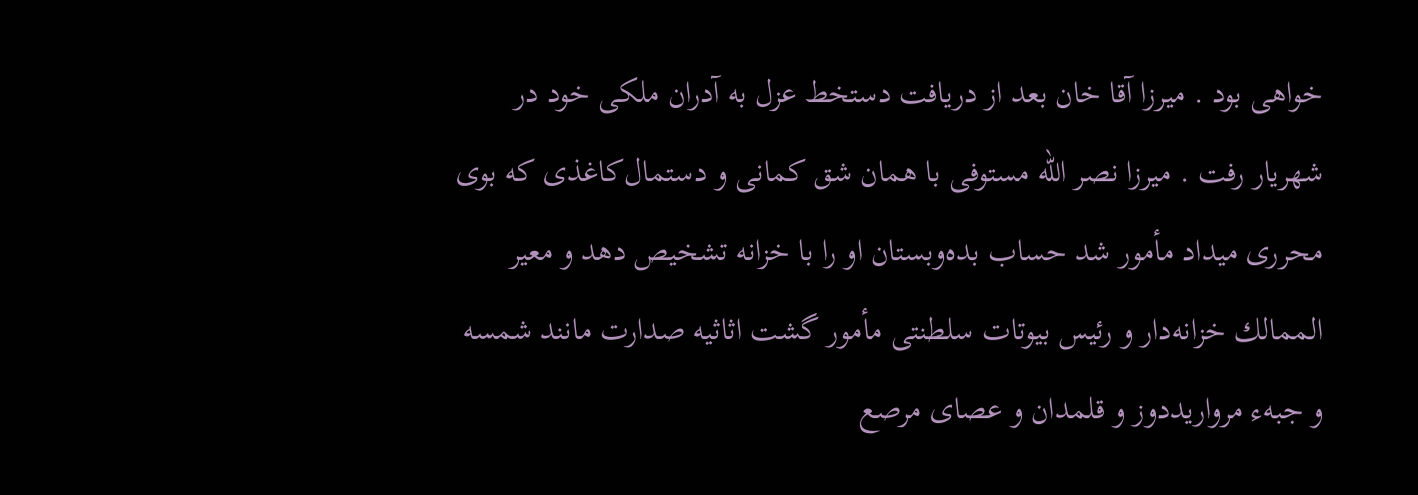خواهى بود . ميرزا آقا خان بعد از دريافت دستخط عزل به آدران ملكى خود در شهريار رفت . ميرزا نصر اللّه مستوفى با همان شق كمانى و دستمال‌كاغذى كه بوى محررى ميداد مأمور شد حساب بده‌وبستان او را با خزانه تشخيص دهد و معير الممالك خزانه‌دار و رئيس بيوتات سلطنتى مأمور گشت اثاثيه صدارت مانند شمسه و جبهء مرواريددوز و قلمدان و عصاى مرصع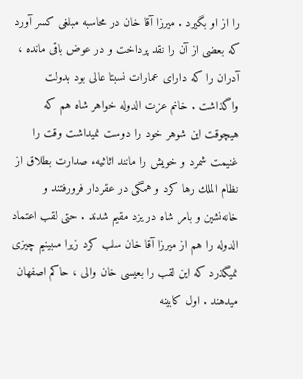را از او بگيرد . ميرزا آقا خان در محاسبه مبلغى كسر آورد كه بعضى از آن را نقد پرداخت و در عوض باقى مانده ، آدران را كه داراى عمارات نسبتا عالى بود بدولت واگذاشت . خانم عزت الدوله خواهر شاه هم كه هيچوقت اين شوهر خود را دوست نميداشت وقت را غنيمت شمرد و خويش را مانند اثاثيهء صدارت بطلاق از نظام الملك رها كرد و همگى در عقردار فرورفتند و خانه‌نشين و بامر شاه در يزد مقيم شدند . حتى لقب اعتماد الدوله را هم از ميرزا آقا خان سلب كرد زيرا مىبينيم چيزى نميگذرد كه اين لقب را بعيسى خان والى ، حاكم اصفهان ميدهند . اول كابينه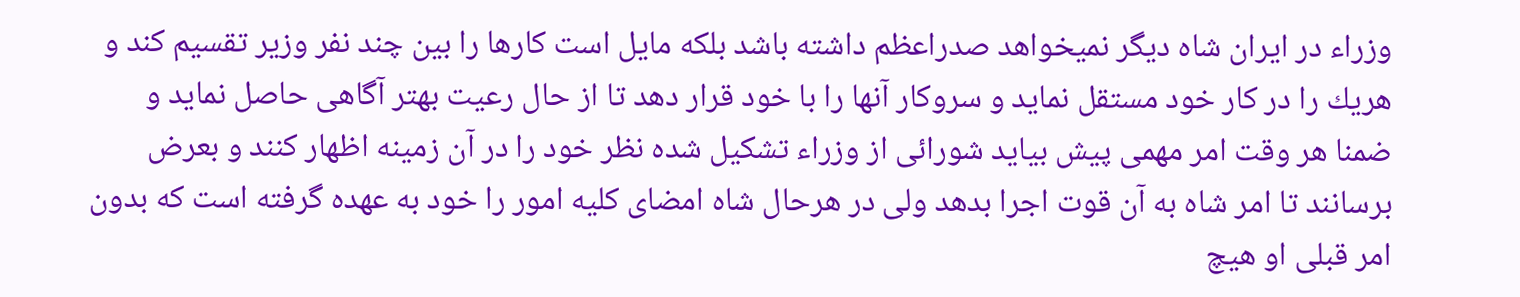وزراء در ايران شاه ديگر نميخواهد صدراعظم داشته باشد بلكه مايل است كارها را بين چند نفر وزير تقسيم كند و هريك را در كار خود مستقل نمايد و سروكار آنها را با خود قرار دهد تا از حال رعيت بهتر آگاهى حاصل نمايد و ضمنا هر وقت امر مهمى پيش بيايد شورائى از وزراء تشكيل شده نظر خود را در آن زمينه اظهار كنند و بعرض برسانند تا امر شاه به آن قوت اجرا بدهد ولى در هرحال شاه امضاى كليه امور را خود به عهده گرفته است كه بدون امر قبلى او هيچ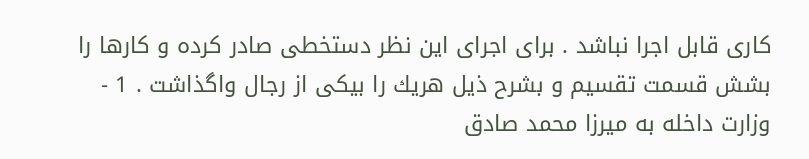كارى قابل اجرا نباشد . براى اجراى اين نظر دستخطى صادر كرده و كارها را بشش قسمت تقسيم و بشرح ذيل هريك را بيكى از رجال واگذاشت . 1 - وزارت داخله به ميرزا محمد صادق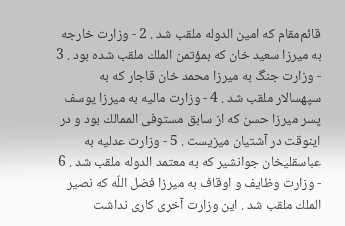قائم‌مقام كه امين الدوله ملقب شد . 2 - وزارت خارجه به ميرزا سعيد خان كه بمؤتمن الملك ملقب شده بود . 3 - وزارت جنگ به ميرزا محمد خان قاجار كه به سپهسالار ملقب شد . 4 - وزارت ماليه به ميرزا يوسف پسر ميرزا حسن كه از سابق مستوفى الممالك بود و در اينوقت در آشتيان ميزيست . 5 - وزارت عدليه به عباسقليخان جوانشير كه به معتمد الدوله ملقب شد . 6 - وزارت وظايف و اوقاف به ميرزا فضل اللّه كه نصير الملك ملقب شد . اين وزارت آخرى كارى نداشت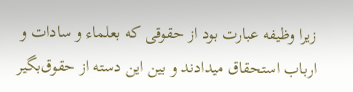زيرا وظيفه عبارت بود از حقوقى كه بعلماء و سادات و ارباب استحقاق ميدادند و بين اين دسته از حقوق‌بگير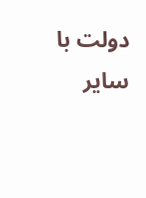دولت با ساير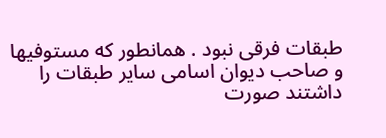طبقات فرقى نبود . همانطور كه مستوفيها و صاحب ديوان اسامى ساير طبقات را داشتند صورت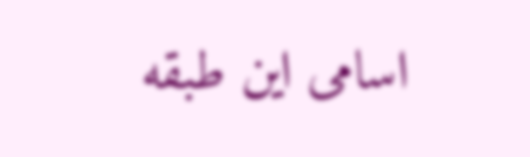اسامى اين طبقه